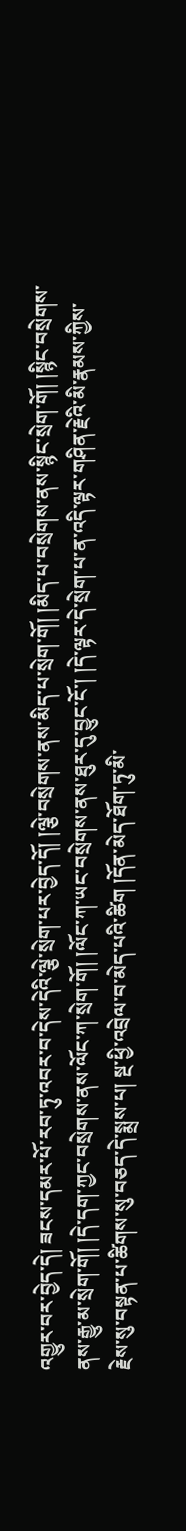འགྱུར་བར་བྱེད་དེ། ཟངས་དམར་པོ་རབ་ཏུ་འབར་བ་དེས་དེའི་ལྕེ་སྲེག་པར་བྱེད་དོ། །ལྕེ་བསྲེགས་ནས་མིད་པ་སྲེག་གོ། །མིད་པ་བསྲེགས་ནས་སྙིང་སྲེག་གོ། །སྙིང་བསྲེགས་ནས་རྒྱུ་མ་སྲེག་གོ། །དེ་དག་ཀྱང་བསྲེགས་ནས་ལོང་ཀ་སྲེག་གོ། །ལོང་ཀ་ཡང་བསྲེགས་ནས་ཐུར་དུ་བྱུང་ངོ་། །དེ་ལྟར་དེ་སྲེག་པ་ན་འདི་ལྟར་གཤིན་རྗེའི་མི་རྣམས་ཀྱིས་རྗེས་སུ་བསྟན་པ་ཚིགས་སུ་བཅད་དེ་སྨྲས་པ། སྔ་ཕྱི་འབྲེལ་བ་མེད་པའི་ཚིག །དོན་མེད་ཐོག་ཏུ་མི་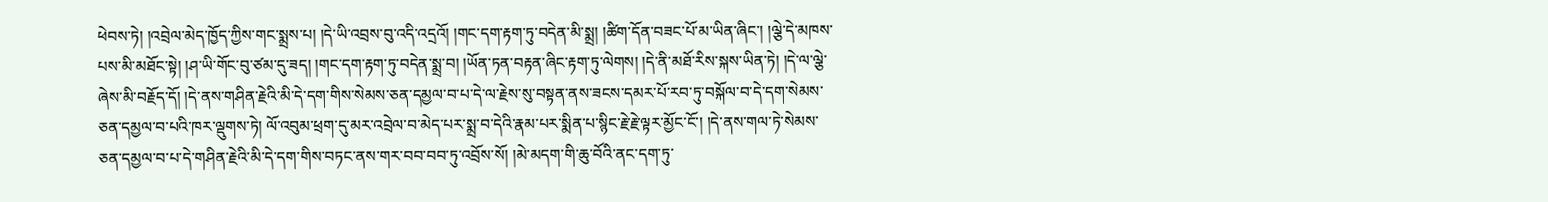ཕེབས་ཏེ། །འབྲེལ་མེད་ཁྱོད་ཀྱིས་གང་སྨྲས་པ། །དེ་ཡི་འབྲས་བུ་འདི་འདྲའོ། །གང་དག་རྟག་ཏུ་བདེན་མི་སྨྲ། །ཚིག་དོན་བཟང་པོ་མ་ཡིན་ཞིང་། །ལྕེ་དེ་མཁས་པས་མི་མཐོང་སྟེ། །ཤ་ཡི་གོང་བུ་ཙམ་དུ་ཟད། །གང་དག་རྟག་ཏུ་བདེན་སྨྲ་བ། །ཡོན་ཏན་བརྟན་ཞིང་རྟག་ཏུ་ལེགས། །དེ་ནི་མཐོ་རིས་སྐས་ཡིན་ཏེ། །དེ་ལ་ལྕེ་ཞེས་མི་བརྗོད་དོ། །དེ་ནས་གཤིན་རྗེའི་མི་དེ་དག་གིས་སེམས་ཅན་དམྱལ་བ་པ་དེ་ལ་རྗེས་སུ་བསྟན་ནས་ཟངས་དམར་པོ་རབ་ཏུ་བསྐོལ་བ་དེ་དག་སེམས་ཅན་དམྱལ་བ་པའི་ཁར་ལྡུགས་ཏེ། ལོ་འབུམ་ཕྲག་དུ་མར་འབྲེལ་བ་མེད་པར་སྨྲ་བ་དེའི་རྣམ་པར་སྨིན་པ་སྙིང་རྗེ་རྗེ་ལྟར་མྱོང་ངོ་། །དེ་ནས་གལ་ཏེ་སེམས་ཅན་དམྱལ་བ་པ་དེ་གཤིན་རྗེའི་མི་དེ་དག་གིས་བཏང་ནས་གར་བབ་བབ་ཏུ་འབྲོས་སོ། །མེ་མདག་གི་ཆུ་བོའི་ནང་དག་ཏུ་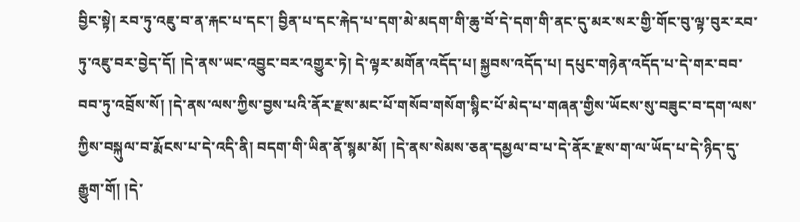བྱིང་སྟེ། རབ་ཏུ་འཇུ་བ་ན་རྐང་པ་དང་། བྱིན་པ་དང་རྐེད་པ་དག་མེ་མདག་གི་ཆུ་བོ་དེ་དག་གི་ནང་དུ་མར་སར་གྱི་གོང་བུ་ལྟ་བུར་རབ་ཏུ་འཇུ་བར་བྱེད་དོ། །དེ་ནས་ཡང་འབྱུང་བར་འགྱུར་ཏེ། དེ་ལྟར་མགོན་འདོད་པ། སྐྱབས་འདོད་པ། དཔུང་གཉེན་འདོད་པ་དེ་གར་བབ་བབ་ཏུ་འབྲོས་སོ། །དེ་ནས་ལས་ཀྱིས་བྱས་པའི་ནོར་རྫས་མང་པོ་གསོབ་གསོག་སྙིང་པོ་མེད་པ་གཞན་གྱིས་ཡོངས་སུ་བཟུང་བ་དག་ལས་ཀྱིས་བསྐུལ་བ་རྨོངས་པ་དེ་འདི་ནི། བདག་གི་ཡིན་ནོ་སྙམ་མོ། །དེ་ནས་སེམས་ཅན་དམྱལ་བ་པ་དེ་ནོར་རྫས་ག་ལ་ཡོད་པ་དེ་ཉིད་དུ་རྒྱུག་གོ། །དེ་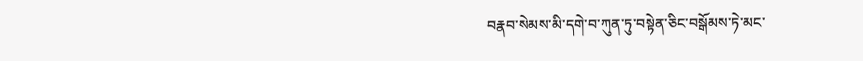བརྣབ་སེམས་མི་དགེ་བ་ཀུན་ཏུ་བསྟེན་ཅིང་བསྒོམས་ཏེ་མང་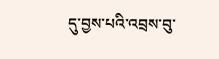དུ་བྱས་པའི་འབྲས་བུ་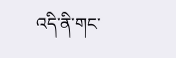འདི་ནི་གང་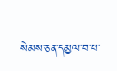སེམས་ཅན་དམྱལ་བ་པ་